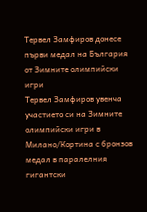Тервел Замфиров донесе първи медал на България от Зимните олимпийски игри
Тервел Замфиров увенча участието си на Зимните олимпийски игри в Милано/Кортина с бронзов медал в паралелния гигантски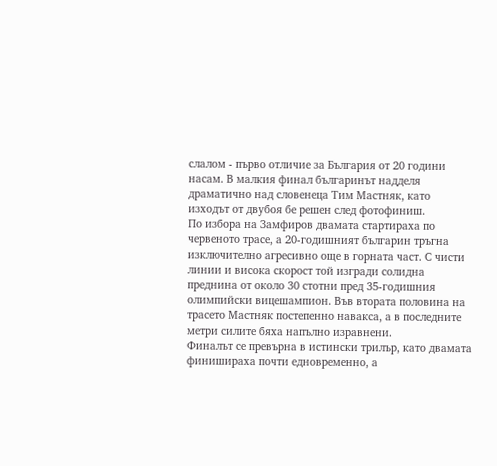слалом - първо отличие за България от 20 години насам. В малкия финал българинът надделя драматично над словенеца Тим Мастняк, като изходът от двубоя бе решен след фотофиниш.
По избора на Замфиров двамата стартираха по червеното трасе, а 20-годишният българин тръгна изключително агресивно още в горната част. С чисти линии и висока скорост той изгради солидна преднина от около 30 стотни пред 35-годишния олимпийски вицешампион. Във втората половина на трасето Мастняк постепенно навакса, а в последните метри силите бяха напълно изравнени.
Финалът се превърна в истински трилър, като двамата финишираха почти едновременно, а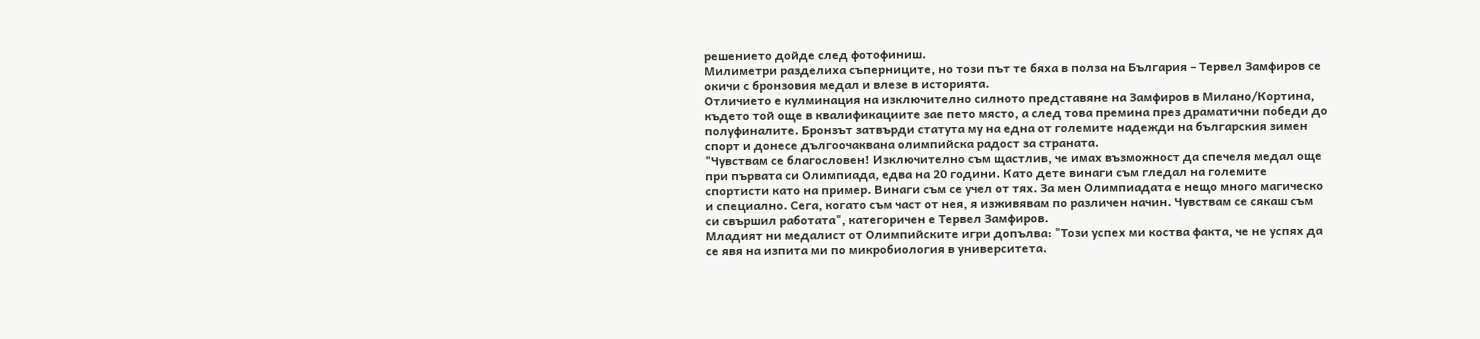решението дойде след фотофиниш.
Милиметри разделиха съперниците, но този път те бяха в полза на България – Тервел Замфиров се окичи с бронзовия медал и влезе в историята.
Отличието е кулминация на изключително силното представяне на Замфиров в Милано/Кортина, където той още в квалификациите зае пето място, а след това премина през драматични победи до полуфиналите. Бронзът затвърди статута му на една от големите надежди на българския зимен спорт и донесе дългоочаквана олимпийска радост за страната.
"Чувствам се благословен! Изключително съм щастлив, че имах възможност да спечеля медал още при първата си Олимпиада, едва на 20 години. Като дете винаги съм гледал на големите спортисти като на пример. Винаги съм се учел от тях. За мен Олимпиадата е нещо много магическо и специално. Сега, когато съм част от нея, я изживявам по различен начин. Чувствам се сякаш съм си свършил работата", категоричен е Тервел Замфиров.
Младият ни медалист от Олимпийските игри допълва: "Този успех ми коства факта, че не успях да се явя на изпита ми по микробиология в университета.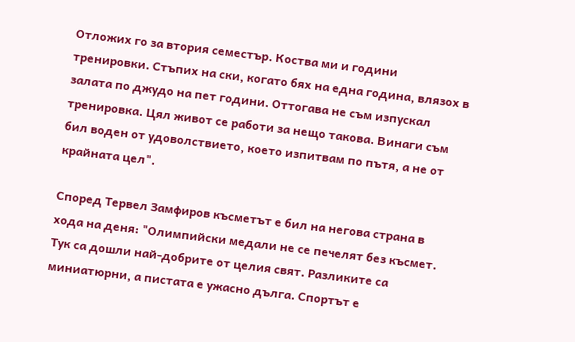Отложих го за втория семестър. Коства ми и години тренировки. Стъпих на ски, когато бях на една година, влязох в залата по джудо на пет години. Оттогава не съм изпускал тренировка. Цял живот се работи за нещо такова. Винаги съм бил воден от удоволствието, което изпитвам по пътя, а не от крайната цел".

Според Тервел Замфиров късметът е бил на негова страна в хода на деня: "Олимпийски медали не се печелят без късмет. Тук са дошли най-добрите от целия свят. Разликите са миниатюрни, а пистата е ужасно дълга. Спортът е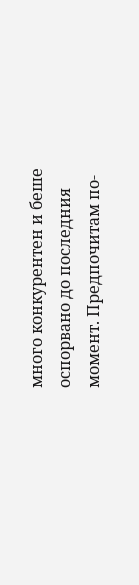много конкурентен и беше оспорвано до последния момент. Предпочитам по-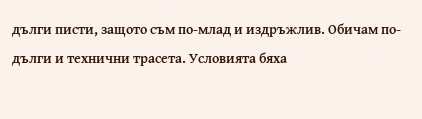дълги писти, защото съм по-млад и издръжлив. Обичам по-дълги и технични трасета. Условията бяха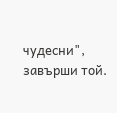чудесни", завърши той.